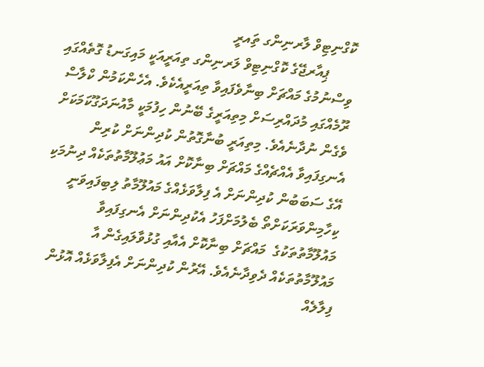ކޮގްނިޓިވް ލާރނިންގ ތިައރީ
       ޕިއާރޖޭގެ ކޮގްނިޓިވް ލަރނިންގ ތިއަރީއަކީ މައިގަނޑު ގޮތެއްގައި ވިސްނުމުގެ މައްޗަށް ބިނާވެފައިވާ ތިއަރީއެކެވެ. އެހެންކަމުން ކްލާސް ރޫމެއްގައި މުދައްރިސަށް މިތިއަރީގެ ބޭނުން ހިފުމަކީ މާއުނަދަގޫކަމަކަށް ވެގެން ނުދާނެއެވެ. މިތިއަރީ ބުނާގޮތުން ކުދިންނަށް ކުރިން އެނގިފައިވާ އެއްޗެއްގެ މައްޗަށް ބިނާކޮށް އައު މަޢުލޫމާތުތަކެއް ދިނުމަކި އޭގެ ސަބަބުން ކުދިންނަށް އެ ފިލާވަޅެއްގެ މައުލޫމާތު ލިބިފައިވަނީ ކިހާމިންވަރަކަށްތޯ ބެލުމަށްފަހު އެކުދިންނަށް އެނގިފައިވާ މައުލޫމާތުތަކުގެ  މައްޗަށް ބިނާކޮށް އެއާއި ގުޅުވާލައިގެން އާ މައުލޫމާތުތަކެއް ދެވިދާނެއެވެ. އޭރުން ކުދިންނަށް އެފިލާވަޅެއް އޮޅުން ފިލާލެއް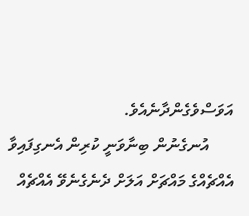އަވަސްވެގެންދާނެއެވެ.
      އުނގެނުން ބިނާވަނީ ކުރިން އެނގިފައިވާ އެއްޗެއްގެ މައްޗަށް އަލަށް ދެނެގެނެވޭ އެއްޗެއް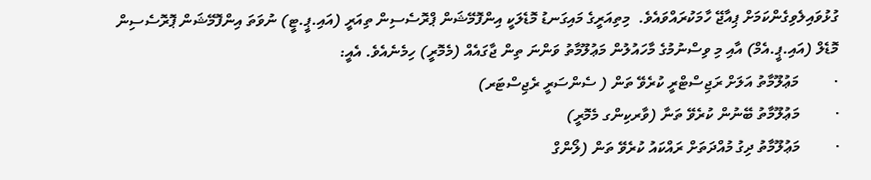ގުޅުވައިލެވިގެންކަމަށް ޕިއާޖޭ ހާމަކުރައްވައެވެ.  މިތިއަރީގެ މައިގަނޑު މޮޑެލަކީ އިންފޮމޭޝަން ޕްރޮސެސިން ތިއަރީ (އައި.ޕީ.ޓީ) ނުވަތަ އިންފޮމޭޝަން ޕޮރޮސެސިން މޮޑެލް (އައި.ޕީ.އެމް) އާއި މި ވިސްނުމުގެ މާހައުލުން މަޢުލޫމާތު ވަންނަ ތިން ޖާގައެއް (މެމޮރީ) ހިމެނެއެވެ. އެއީ:
·         މަޢުލޫމާތު އަލަށް ރަޖިސްޓްރީ ކުރެވޭ ތަން ( ސެންސަރީ ރެޖިސްޓަރ)
·         މަޢުލޫމާތު ބޭނުން ކުރެވޭ ތަނާ (ވާރކިންގ މެމޮރީ)
·         މަޢުލޫމާތު ދިގު މުއްދަތަށް ރައްކައު ކުރެވޭ ތަން (ލޯންގް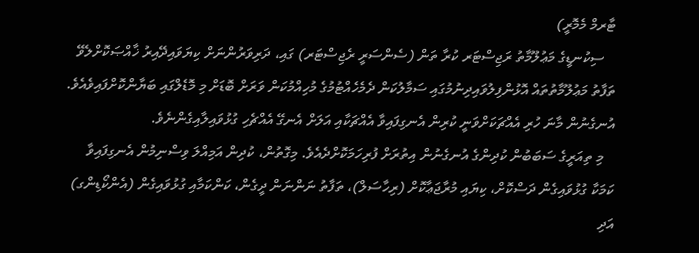ޓާރމް މެމޮރީ)
   ސިކުނޑީގެ މަޢުލޫމާތު ރަޖިސްޓަރ ކުރާ ތަން (ސެންސަރީ ރެޖިސްޓަރ) ގައި، ދަރިވަރުންނަށް ކިޔަވައިދޭއިރު ޚާއްޞަކޮށްލެވޭ ތަފާތު މަޢުލޫމާތުތައް އޮޅުންފިލުވައިދިނުމުގައި ސަމާލުކަން ދެމެހެއްޓުމުގެ މުހިއްމުކަން ވަރަށް ބޮޑަށް މި މޮޑެލްގައި ބަޔާންކޮށްފައިވެއެވެ. އުނގެނުން މާނަ ހުރި އެއްޗަކަށްވަނީ ކުރިން އެނގިފައިވާ އެއްޗަކާއި އަލަށް އެނގޭ އެއްޗެހި ގުޅުވައިލާއިގެންނެވެ.
   މި ތިއަރީގެ ސަބަބުން ކުދިންގެ އުނގެނުން އިތުރަށް ފުރިހަމަކޮށްދެއެވެ. މިގޮތުން، ކުދިން އަމިއްލަ ވިސްނިމުން އެނގިފައިވާ ކަމަކާ ގުޅުވައިގެން ދަސްކޮށް، ކިޔައި މުރާޖަޢާކޮށް (ރިހާސަލް)، ތަފާތު ނަންނަން ދީގެން، ކަންކަމާއި ގުޅުވައިގެން (އެންކޯޑިންގ) އަދި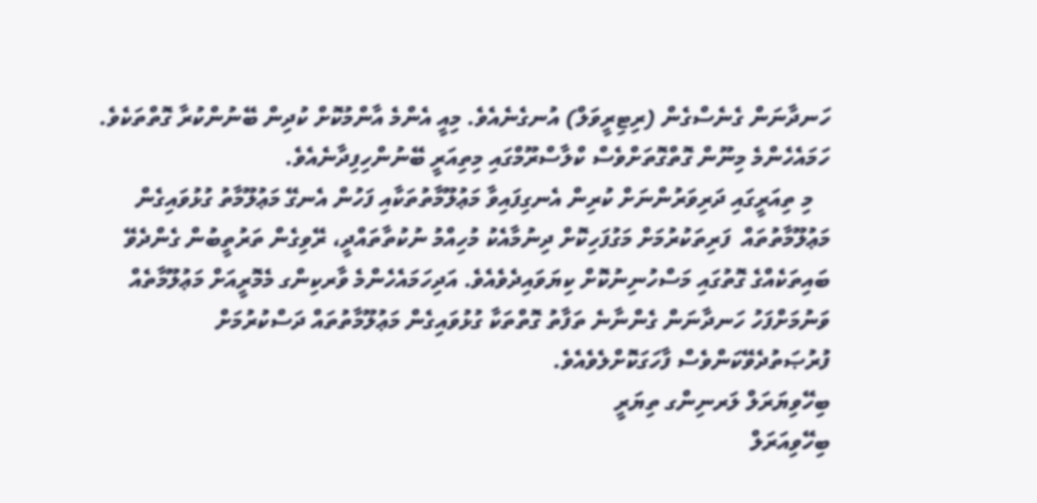ހަނދާނަން ގެނެސްގެން (ރިޓިރީވަލް) އުނގެނެއެވެ. މިއީ އެންމެ އާންމުކޮށް ކުދިން ބޭނުންކުރާ ގޮތްތަކެވެ. ހަމައެހެންމެ މިނޫން ގޮތްގޮތަށްވެސް ކްލާސްރޫމްގައި މިތިއަރީ ބޭނުންހިފިދާނެއެވެ.
   މި ތިއަރީގައި ދަރިވަރުންނަށް ކުރިން އެނގިފައިވާ މަޢުލޫމާތުތަކާއި ފަހުން އެނގޭ މަޢުލޫމާތު ގުޅުވައިގެން މަޢުލޫމާތުތައް  ފަރިތަކުރުމަށް މަގުފަހިކޮށް ދިނުމާއެކު މުހިއްމު ނުކުތާތައްދީ، ރޭވިގެން ތަރުތީބުން ގެންދެވޭ ބައިތަކެއްގެ ގޮތުގައި މަސްހުނިނުކޮށް ކިޔަވައިދެވެއެވެ. އަދިހަމައެހެންމެ ވާރކިންގ މެމޮރީއަށް މަޢުލޫމާތެއް ވަނުމަށްފަހު ހަނދާނަން ގެންނާނެ ތަފާތު ގޮތްތަކާ ގުޅުވައިގެން މަޢުލޫމާތުތައް ދަސްކުރުމަށް ފުރުޞަތުދެވޭކަންވެސް ފާހަގަކޮށްލެވެއެވެ.
ބިހޭވިޔަރަލް ލަރނިންގ ތިޔަރީ
ބިހޭވިއަރަލް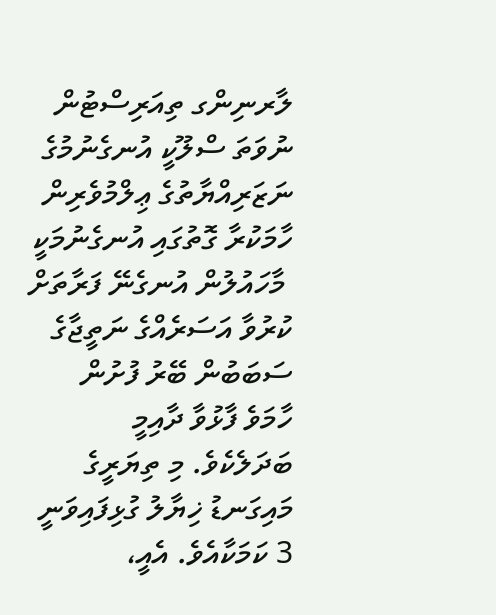ލާރނިންގ ތިއަރިސްޓުން ނުވަތަ ސްލޫކީ އުނގެނުމުގެ ނަޒަރިއްޔާތުގެ ޢިލްމުވެރިން ހާމަކުރާ ގޮތުގައި އުނގެނުމަކީ
 މާހައުލުން އުނގެނޭ ފަރާތަށް ކުރުވާ އަސަރެއްގެ ނަތީޖާގެ ސަބަބުން ބޭރު ފުށުން ހާމަވެ ފާޅުވާ ދާއިމީ ބަދަލެކެވެ. މި ތިޔަރީގެ މައިގަނޑު ޚިޔާލު ގުޅިފައިވަނީ  3 ކަމަކާއެވެ. އެއީ،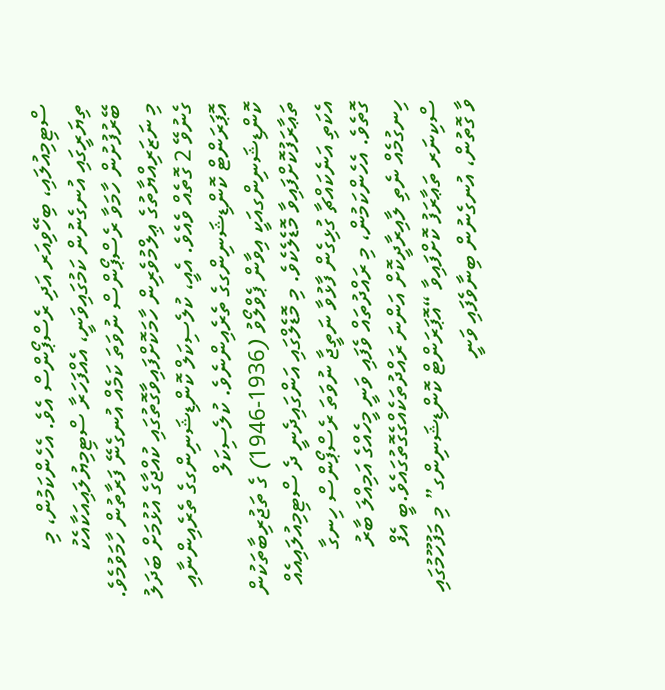ސްޓިމިއުލައި، ބިހޭވިއަރ އަދި ރެސްޕޯންސް އެވެ. އެހެންކަމުން، މި ތިޔަރީގައި އުނގެނުން ކަމުގައިވަނީ، އެއްފަހަރާ ސްޓިމިޔުލައިއަކާއެކު ބޭރުފުށުން ހާމަވާ ރެސްޕޯންސް ނުވަތަ ކަމެއް އުނގެނޭ ފަރާތުން ހާމަވުމެވެ. މި ނަޒަރިއްޔާތުގެ ޢިލްމުވެރިން ހާމަކޮށްފައިވާގޮތުގައި ކުއްޖާގެ އުޅުމަށް ބަދަލު ގެނުވޭ 2 ގޮތެއް ވެއެވެ. އެއީ، ކުލެސިކަލް ކޮންޑިޝަނިންގގެ ތެރެއިންނާއި އޮޕަރަންޓް ކޮންޑިޝަނިންގގެ ތެރެއިންނެވެ. ކުލެސިކަލް ކޮންޑިޝަނިންގއަކީ އިވާން ޕެވްލޯވު (1936-1946) ގެ ތަޖުރިބާތަކުން ތަޢާރަފުކޮށްފައިވާ މޮޑެލެކެވެ. މި މޮޑެލްގައި އަންގައިދެނީ ދެ ސްޓިމިއުލައިއެއް އެކަތި އަނެކައްޗާ ގުޅިގެން ފާޅުވާ ނަތީޖާ ނުވަތަ ރެސްޕޯންސް ހިނގާ ގޮތެވެ. އެހެންކަމުން، މި ރައްދުތައް ވެފައި ވަނީ މީހެއްގެ އަމިއްލަ ބާރު ހިނގުމެއް ނެތި ލާއިރާދީކޮށް އަންނަ ރައްދުތަކެއްގެގޮތުގައެވެ.ބީ އެފް ސްކިނަރ ތަޢާރަފު ކޮށްފައިވާ “އޮޕަރަންޓް ކޮންޑިޝަނިންގ” މި މަފުހޫމުގައި ވާ ގޮތުން، އުނގެނުން ބިނާވެފައި ވަނީ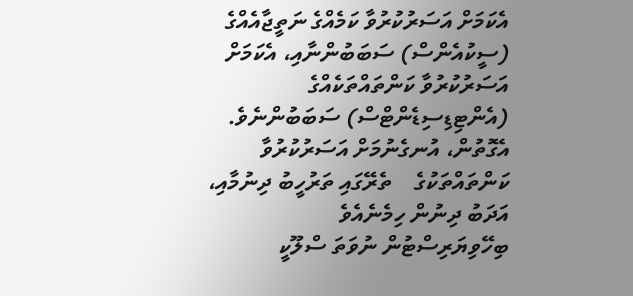އެކަމަށް އަސަރުކުރުވާ ކަމެއްގެ ނަތީޖާއެއްގެ (ސީކުއެންސް) ސަބަބުންނާއި، އެކަމަށް އަސަރުކުރުވާ ކަންތައްތަކެއްގެ (އެންޓިޑިސިޑެންޓްސް) ސަބަބުންނެވެ. އެގޮތުން، އުނގެނުމަށް އަސަރުކުރުވާ ކަންތައްތަކުގެ    ތެރޭގައި ތަރުހީބު ދިނުމާއި، އަދަބު ދިނުން ހިމެނެއެވެ
ބިހޭވިޔަރިސްޓުން ނުވަތަ ސްލޫކީ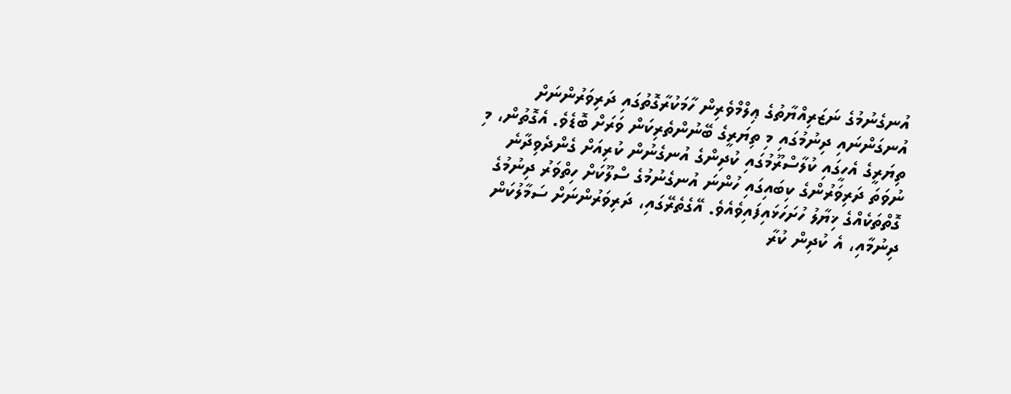އުނގެނުމުގެ ނަޒަރިއްޔާތުގެ ޢިލްމްވެރިން ހާމަކުރާގޮތުގައި ދަރިވަރުންނަށް އުނގަންނައި ދިނުމުގައި މި ތިޔަރީގެ ބޭނުންތެރިކަން ވަރަށް ބޮޑެވެ. އެގޮތުން، މި ތިޔަރީގެ އެހީގައި ކުލާސްރޫމުގައި ކުދިންގެ އުނގެނުން ކުރިއަށް ގެންދެވިދާނެ ނުވަތަ ދަރިވަރުންގެ ކިބައިގައި ހުންނަ އުނގެނުމުގެ ސްލޫކަށް ހިތްވަރު ދިނުމުގެ ގޮތްތަކެއްގެ ޚިޔާލު ހުށަހަޅައިފައިވެއެވެ. އޭގެތެރޭގައި، ދަރިވަރުންނަށް ސަމާލުކަން ދިނުމާއި، އެ ކުދިން ކުރާ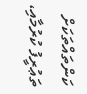ކަންތައްތަކަށް ތަޢުރީފު ކުރުމާއި،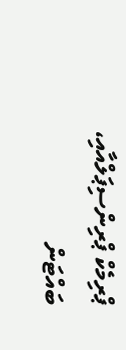ޕްރިމެކް ޕްރިންސިޕަލްއާއި، ބައްޓަން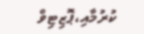ކުރުމާއި،ޕޮޒިޓިވް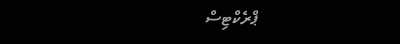ޕްރެކްޓިސް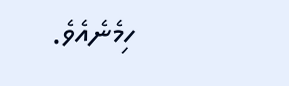ހިމެނެއެވެ.